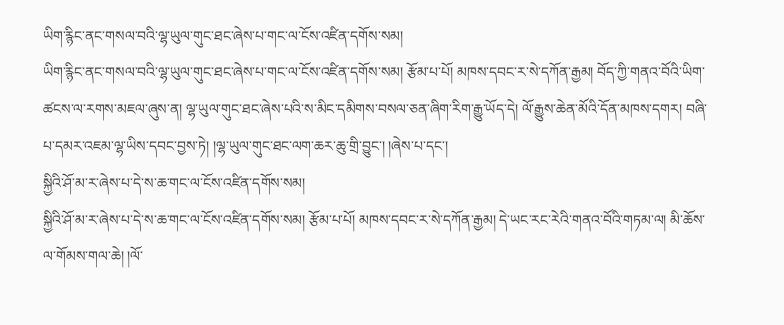ཡིག་རྙིང་ནང་གསལ་བའི་ལྷ་ཡུལ་གུང་ཐང་ཞེས་པ་གང་ལ་ངོས་འཛིན་དགོས་སམ།
ཡིག་རྙིང་ནང་གསལ་བའི་ལྷ་ཡུལ་གུང་ཐང་ཞེས་པ་གང་ལ་ངོས་འཛིན་དགོས་སམ། རྩོམ་པ་པོ། མཁས་དབང་ར་སེ་དཀོན་རྒྱམ། བོད་ཀྱི་གནའ་བོའི་ཡིག་ཚངས་ལ་རགས་མཇལ་ཞུས་ན། ལྷ་ཡུལ་གུང་ཐང་ཞེས་པའི་ས་མིང་དམིགས་བསལ་ཅན་ཞིག་རིག་རྒྱུ་ཡོད་དེ། ལོ་རྒྱུས་ཆེན་མོའི་དོན་མཁས་དགར། བཞི་པ་དམར་འཇམ་ལྷ་ཡིས་དབང་བྱས་ཏེ། །ལྷ་ཡུལ་གུང་ཐང་ལག་ཆར་ཆུ་གྲི་བྱུང་། །ཞེས་པ་དང་།
སྐྱིའི་ཤོ་མ་ར་ཞེས་པ་དེ་ས་ཆ་གང་ལ་ངོས་འཛིན་དགོས་སམ།
སྐྱིའི་ཤོ་མ་ར་ཞེས་པ་དེ་ས་ཆ་གང་ལ་ངོས་འཛིན་དགོས་སམ། རྩོམ་པ་པོ། མཁས་དབང་ར་སེ་དཀོན་རྒྱམ། དེ་ཡང་རང་རེའི་གནའ་བོའི་གཏམ་ལ། མི་ཆོས་ལ་གོམས་གལ་ཆེ། །ལོ་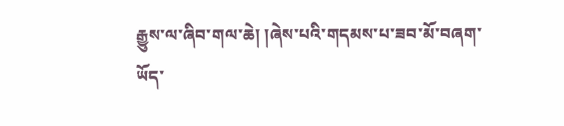རྒྱུས་ལ་ཞིབ་གལ་ཆེ། །ཞེས་པའི་གདམས་པ་ཟབ་མོ་བཞག་ཡོད་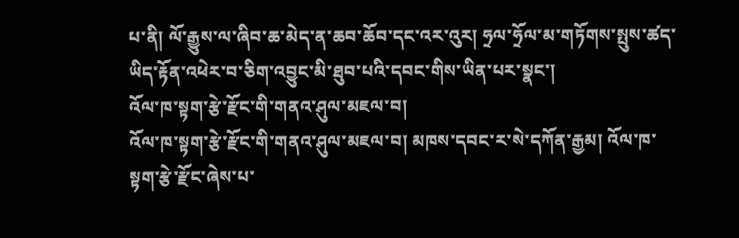པ་ནི། ལོ་རྒྱུས་ལ་ཞིབ་ཆ་མེད་ན་ཆབ་ཆོབ་དང་འར་འུར། ཧྲལ་ཧྲོལ་མ་གཏོགས་སྤུས་ཚད་ཡིད་རྟོན་འཕེར་བ་ཅིག་འབྱུང་མི་ཐུབ་པའི་དབང་གིས་ཡིན་པར་སྣང་།
འོལ་ཁ་སྟག་རྩེ་རྫོང་གི་གནའ་ཤུལ་མཇལ་བ།
འོལ་ཁ་སྟག་རྩེ་རྫོང་གི་གནའ་ཤུལ་མཇལ་བ། མཁས་དབང་ར་སེ་དཀོན་རྒྱམ། འོལ་ཁ་སྟག་རྩེ་རྫོང་ཞེས་པ་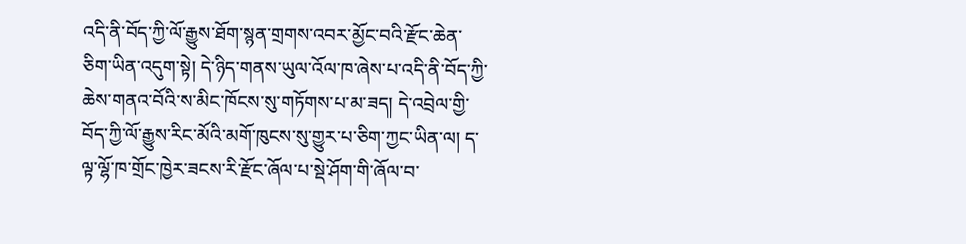འདི་ནི་བོད་ཀྱི་ལོ་རྒྱུས་ཐོག་སྙན་གྲགས་འབར་མྱོང་བའི་རྫོང་ཆེན་ཅིག་ཡིན་འདུག་སྟེ། དེ་ཉིད་གནས་ཡུལ་འོལ་ཁ་ཞེས་པ་འདི་ནི་བོད་ཀྱི་ཆེས་གནའ་བོའི་ས་མིང་ཁོངས་སུ་གཏོགས་པ་མ་ཟད། དེ་འབྲེལ་གྱི་བོད་ཀྱི་ལོ་རྒྱུས་རིང་མོའི་མགོ་ཁུངས་སུ་གྱུར་པ་ཅིག་ཀྱང་ཡིན་ལ། ད་ལྟ་ལྷོ་ཁ་གྲོང་ཁྱེར་ཟངས་རི་རྫོང་ཞོལ་པ་སྡེ་ཤོག་གི་ཞོལ་བ་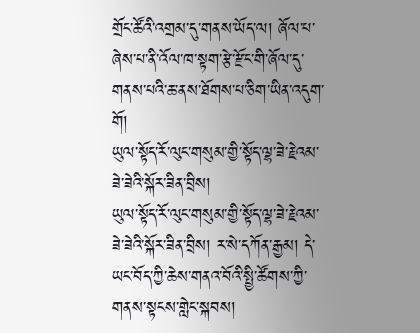གྲོང་ཚོའི་འགྲམ་དུ་གནས་ཡོད་ལ། ཞོལ་པ་ཞེས་པ་ནི་འོལ་ཁ་སྟག་རྩེ་རྫོང་གི་ཞོལ་དུ་གནས་པའི་ཆ་ནས་ཐོགས་པ་ཅིག་ཡིན་འདུག་གོ།
ཡུལ་སྟོད་རོ་ལུང་གསུམ་གྱི་སྟོད་ལྷ་ཟེ་རྗེའམ་ཟེ་ཟེའི་སྐོར་ཟིན་བྲིས།
ཡུལ་སྟོད་རོ་ལུང་གསུམ་གྱི་སྟོད་ལྷ་ཟེ་རྗེའམ་ཟེ་ཟེའི་སྐོར་ཟིན་བྲིས། ར་སེ་དཀོན་རྒྱམ། དེ་ཡང་བོད་ཀྱི་ཆེས་གནའ་བོའི་སྤྱི་ཚོགས་ཀྱི་གནས་སྟངས་གླེང་སྐབས།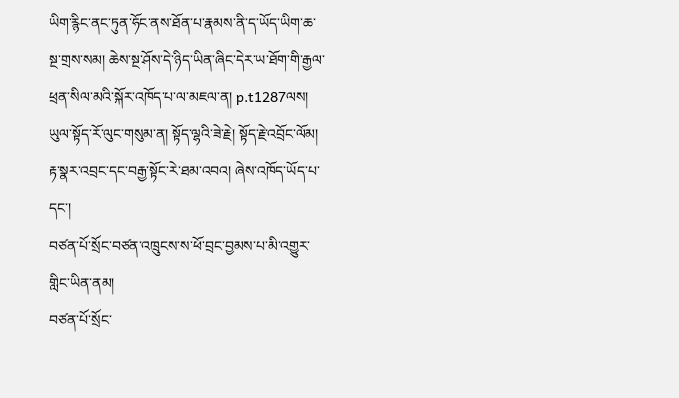ཡིག་རྙིང་ནང་ཏུན་ཧོང་ནས་ཐོན་པ་རྣམས་ནི་ད་ཡོད་ཡིག་ཆ་སྔ་གྲས་སམ། ཆེས་སྔ་ཤོས་དེ་ཉིད་ཡིན་ཞིང་དེར་ཡ་ཐོག་གི་རྒྱལ་ཕྲན་སིལ་མའི་སྐོར་འཁོད་པ་ལ་མཇལ་ན། p.t1287ལས། ཡུལ་སྟོད་རོ་ལུང་གསུམ་ན། སྟོད་ལྷའི་ཟེ་རྗེ། སྟོད་རྗེ་འབྲོང་ལོམ། རྟ་སྣར་འབྲང་དང་བརྒྱ་སྟོང་རེ་ཐམ་འབའ། ཞེས་འཁོད་ཡོད་པ་དང་།
བཙན་པོ་སྲོང་བཙན་འཁྲུངས་ས་ཕོ་བྲང་བྱམས་པ་མི་འགྱུར་གླིང་ཡིན་ནམ།
བཙན་པོ་སྲོང་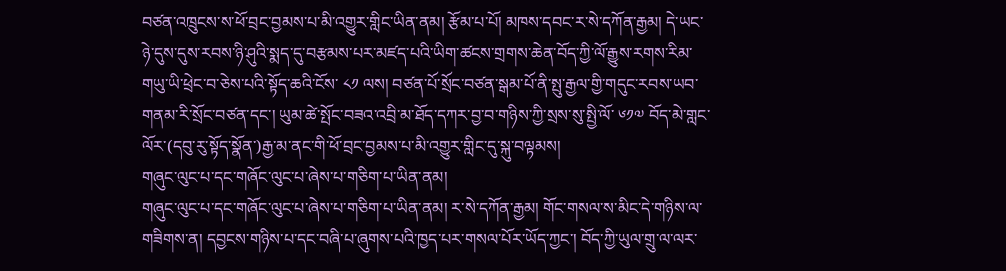བཙན་འཁྲུངས་ས་ཕོ་བྲང་བྱམས་པ་མི་འགྱུར་གླིང་ཡིན་ནམ། རྩོམ་པ་པོ། མཁས་དབང་ར་སེ་དཀོན་རྒྱམ། དེ་ཡང་ཉེ་དུས་དུས་རབས་ཉི་ཤུའི་སྨད་དུ་བརྩམས་པར་མཛད་པའི་ཡིག་ཚངས་གྲགས་ཆེན་བོད་ཀྱི་ལོ་རྒྱུས་རགས་རིམ་གཡུ་ཡི་ཕྲེང་བ་ཅེས་པའི་སྟོད་ཆའི་ངོས་ ༨༡ ལས། བཙན་པོ་སྲོང་བཙན་སྒམ་པོ་ནི་སྤུ་རྒྱལ་གྱི་གདུང་རབས་ཡབ་གནམ་རི་སྲོང་བཙན་དང་། ཡུམ་ཚེ་སྤོང་བཟའ་འབྲི་མ་ཐོད་དཀར་བྱ་བ་གཉིས་ཀྱི་སྲས་སུ་སྤྱི་ལོ་ ༦༡༧ བོད་མེ་གླང་ལོར་(དབུ་རུ་སྟོད་སྣོན་)རྒྱ་མ་ནང་གི་ཕོ་བྲང་བྱམས་པ་མི་འགྱུར་གླིང་དུ་སྐུ་བལྟམས།
གཞུང་ལུང་པ་དང་གཞོང་ལུང་པ་ཞེས་པ་གཅིག་པ་ཡིན་ནམ།
གཞུང་ལུང་པ་དང་གཞོང་ལུང་པ་ཞེས་པ་གཅིག་པ་ཡིན་ནམ། ར་སེ་དཀོན་རྒྱམ། གོང་གསལ་ས་མིང་དེ་གཉིས་ལ་གཟིགས་ན། དབྱངས་གཉིས་པ་དང་བཞི་པ་ཞུགས་པའི་ཁྱད་པར་གསལ་པོར་ཡོད་ཀྱང་། བོད་ཀྱི་ཡུལ་གྲུ་ལ་ལར་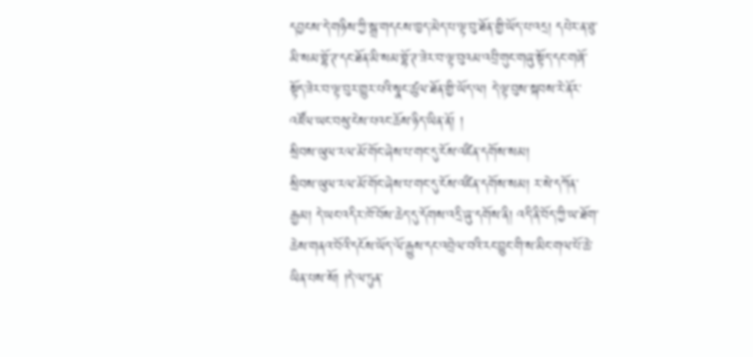དབྱངས་དེ་གཉིས་ཀྱི་སྒྲ་གདངས་ཁྱད་མེད་པ་ལྟ་བུ་ཐོན་གྱི་ཡོད་པ་འདྲ། དཔེར་ན་ཐུ་མི་སམ་བྷོ་ཊ་དང་ཐོན་མི་སམ་བྷོ་ཊ་ཟེར་བ་ལྟ་བུའམ་འབྲི་གུང་གཞུ་སྟོད་དང་གཞོ་སྟོད་ཟེར་བ་ལྟ་བུར་གྱུར་པའི་སྣང་ཚུལ་ཐོན་གྱི་ཡོད་ལ། དེ་ལྟ་བུས་སྐབས་རེ་ནོར་འཛོལ་ཡང་བསུ་ངེས་པའང་ཆོས་ཉིད་ཡིན་ནོ། །
སྲིབས་ཡུལ་རལ་མོ་གོང་ཞེས་པ་གང་དུ་ངོས་འཛིན་དགོས་སམ།
སྲིབས་ཡུལ་རལ་མོ་གོང་ཞེས་པ་གང་དུ་ངོས་འཛིན་དགོས་སམ། ར་སེ་དཀོན་རྒྱམ། དེ་ཡང་འདིར་ཁོ་བོས་ཆེད་དུ་དོགས་འདྲི་ཞུ་དགོས་ནི། འདི་ནི་བོད་ཀྱི་ཡ་ཐོག་ཆེས་གནའ་བོའི་དངོས་ཡོད་ལོ་རྒྱུས་དང་འབྲེལ་བའི་རང་བྱུང་གི་ས་མིང་གལ་པོ་ཆེ་ཡིན་པས་སོ། །དེ་ལ་ཏུན་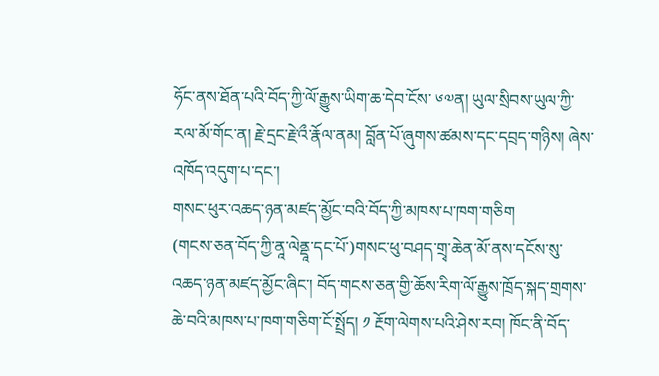ཧོང་ནས་ཐོན་པའི་བོད་ཀྱི་ལོ་རྒྱུས་ཡིག་ཆ་དེབ་ངོས་ ༦༧ན། ཡུལ་སྲིབས་ཡུལ་ཀྱི་རལ་མོ་གོང་ན། རྗེ་དྲང་རྗེ་འྀ་རྣོལ་ནམ། བློན་པོ་ཞུགས་ཚམས་དང་དབྲད་གཉིས། ཞེས་འཁོད་འདུག་པ་དང་།
གསང་ཕུར་འཆད་ཉན་མཛད་མྱོང་བའི་བོད་ཀྱི་མཁས་པ་ཁག་གཅིག
(གངས་ཅན་བོད་ཀྱི་ནཱ་ལེནྡཱ་དང་པོ་)གསང་ཕུ་བཤད་གྲྭ་ཆེན་མོ་ནས་དངོས་སུ་འཆད་ཉན་མཛད་མྱོང་ཞིང་། བོད་གངས་ཅན་གྱི་ཆོས་རིག་ལོ་རྒྱུས་ཁྲོད་སྐད་གྲགས་ཆེ་བའི་མཁས་པ་ཁག་གཅིག་ངོ་སྤྲོད། ༡ རྔོག་ལེགས་པའི་ཤེས་རབ། ཁོང་ནི་བོད་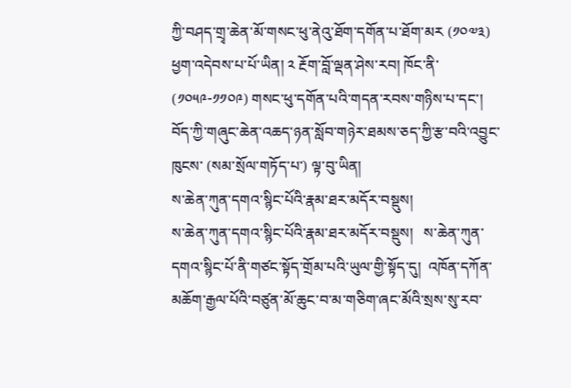ཀྱི་བཤད་གྲྭ་ཆེན་མོ་གསང་ཕུ་ནེའུ་ཐོག་དགོན་པ་ཐོག་མར (༡༠༧༣) ཕྱག་འདེབས་པ་པོ་ཡིན། ༢ རྔོག་བློ་ལྡན་ཤེས་རབ། ཁོང་ནི་ (༡༠༥༩-༡༡༠༩) གསང་ཕུ་དགོན་པའི་གདན་རབས་གཉིས་པ་དང་། བོད་ཀྱི་གཞུང་ཆེན་འཆད་ཉན་སློབ་གཉེར་ཐམས་ཅད་ཀྱི་རྩ་བའི་འབྱུང་ཁུངས་ (སམ་སྲོལ་གཏོད་པ་) ལྟ་བུ་ཡིན།
ས་ཆེན་ཀུན་དགའ་སྙིང་པོའི་རྣམ་ཐར་མདོར་བསྡུས།
ས་ཆེན་ཀུན་དགའ་སྙིང་པོའི་རྣམ་ཐར་མདོར་བསྡུས།   ས་ཆེན་ཀུན་དགའ་སྙིང་པོ་ནི་གཙང་སྟོད་གྲོམ་པའི་ཡུལ་གྱི་སྟོད་དུ།  འཁོན་དཀོན་མཆོག་རྒྱལ་པོའི་བཙུན་མོ་ཆུང་བ་མ་གཅིག་ཞང་མོའི་སྲས་སུ་རབ་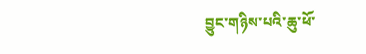བྱུང་གཉིས་པའི་ཆུ་ཕོ་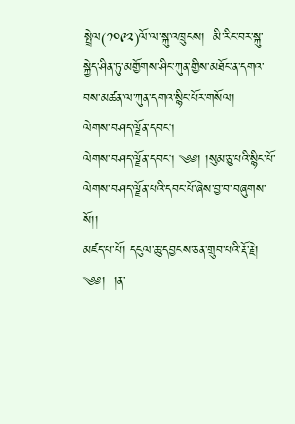སྤྲེལ(༡༠༩༢)ལོ་ལ་སྐུ་འཁྲུངས།  མི་རིང་བར་སྐུ་སྐྱེད་ཤིན་ཏུ་མགྱོགས་ཤིང་ཀུན་གྱིས་མཐོང་ན་དགའ་བས་མཚན་ལ་ཀུན་དགའ་སྙིང་པོར་གསོལ།
ལེགས་བཤད་ལྗོན་དབང།
ལེགས་བཤད་ལྗོན་དབང། ༄༅། །སུམ་ཅུ་པའི་སྙིང་པོ་ལེགས་བཤད་ལྗོན་པའི་དབང་པོ་ཞེས་བྱ་བ་བཞུགས་སོ།།                                                        མཛད་པ་པོ། དངུལ་ཆུ་དབྱངས་ཅན་གྲུབ་པའི་རྡོ་རྗེ།   ༄༅།  །ན་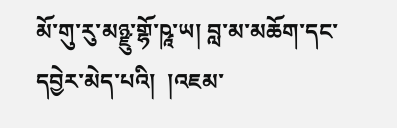མོ་གུ་རུ་མཉྫུ་གྷོ་ཥཱ་ཡ། བླ་མ་མཆོག་དང་དབྱེར་མེད་པའི།  །འཇམ་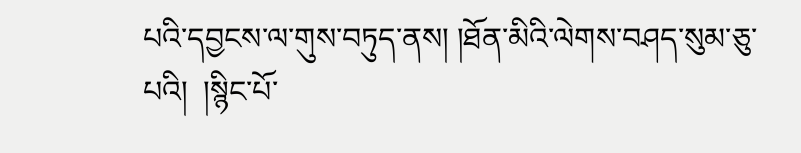པའི་དབྱངས་ལ་གུས་བཏུད་ནས། །ཐོན་མིའི་ལེགས་བཤད་སུམ་ཅུ་པའི།  །སྙིང་པོ་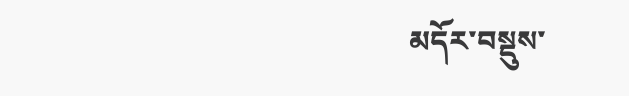མདོར་བསྡུས་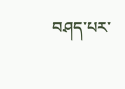བཤད་པར་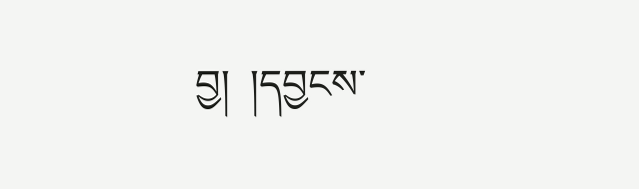བྱ།  །དབྱངས་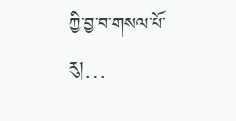ཀྱི་བྱ་བ་གསལ་པོ་རུ།…